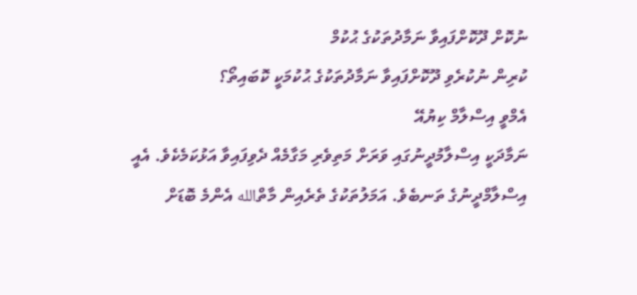ނުކޮށް ދޫކޮށްފައިވާ ނަމާދުތަކުގެ ޙުކުމް
ކުރިން ނުކުރެވި ދޫކޮށްފައިވާ ނަމާދުތަކުގެ ޙުކުމަކީ ކޮބައިތޯ؟
އެމްވީ އިސްލާމް ކިޔުއޭ
ނަމާދަކީ އިސްލާމުދީނުގައި ވަރަށް މަތިވެރި މަގާމެއް ދެވިފައިވާ އަޅުކަމެކެވެ. އެއީ އިސްލާމްދީނުގެ ތަނބެވެ. އަމަލުތަކުގެ ތެރެއިން މާތްالله އެންމެ ބޮޑަށް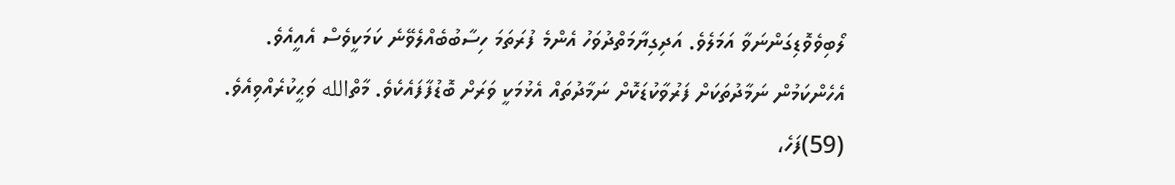ލޯބިވެވޮޑިގަންނަވާ އަމަލެވެ. އަދިގިޔާމަތްދުވަހު އެންމެ ފުރަތަމަ ހިސާބުބެއްލެވޭނެ ކަމަކީވެސް އެއީއެވެ.
އެހެންކަމުން ނަމާދުތަކަށް ފަރުވާކުޑަކޮށް ނަމާދުތައް އެޅުމަކީ ވަރަށް ބޮޑުފާފައެކެވެ. މާތްالله ވަޙީކުރެއްވިއެވެ.
(59)ފަހެ،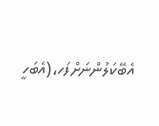އެބޭކަލުންނަށްފަހ،(އެބަހީ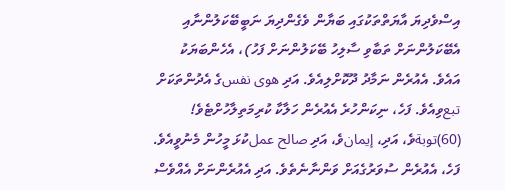އިސްވެދިޔަ އާޔަތްތަކުގައި ބަޔާން ވެގެންދިޔަ ނަބީބޭކަލުންނާއި އެބޭކަލުންނަށް ތަބާވި ސާލިހު ބޭކަލުންނަށް ފަހު)، އެހެންބަޔަކު އައެވެ. އެއުރެން ނަމާދު ދޫކޮށްލިއެވެ. އަދި هوى نفسގެ އެދުންތަކަށް تبعވިއެވެ. ފަހެ، ނިކަންހުރެ އެއުރެން ހަލާކާ ކުރިމަތިލާހުށްޓެވެ!
(60)توبةވެ، އަދި، إيمانވެ، އަދި صالح عملކުޅަ މީހުން މެނުވީއެވެ. ފަހެ، އެއުރެން ސުވަރުގެއަށް ވަންނާނެތެވެ. އަދި އެއުރެންނަށް އެއްވެސް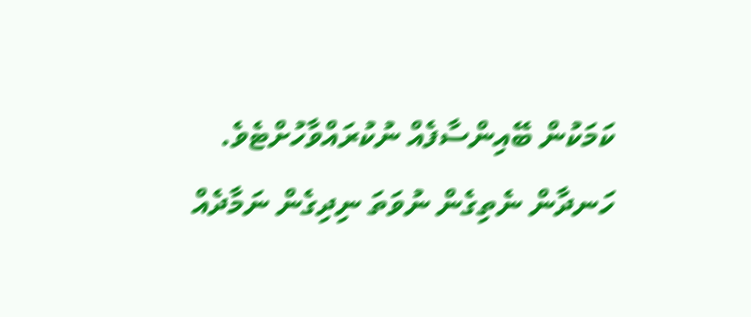ކަމަކުން ބޭއިންސާފެއް ނުކުރައްވާހުށްޓެވެ.
ހަނދާން ނެތިގެން ނުވަތަ ނިދިގެން ނަމާދެއް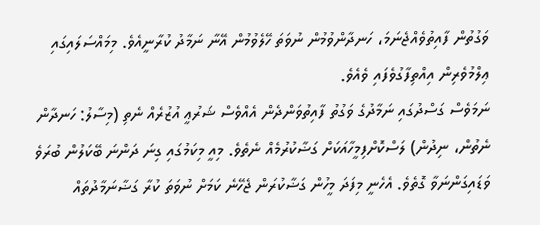ވަގުތުން ފާއިތުވެއްޖެނަމަ، ހަނދާންވުމުން ނުވަތަ ހޭލެވުމުން އޭނާ ނަމާދު ކުރާނީއެވެ. މިމައްސަލައިގައި ޢިލްމުވެރިން އިއްތިފާގުވެފައި ވެއެވެ.
ނަމަވެސް ގަސްދުގައި ނަމާދުގެ ވަގުތު ފާއިތުވަންދެން އެއްވެސް ޝަރުޢީ އުޒުރެއް ނެތި (މިސާލު: ހަނދާން ނެތުން، ނިދުން) ލަސްކޮށްފިމީހާއަކަށް ގަޟާކުރުމެއް ނެތެވެ. މިއީ މިކަމުގައި ގިނަ ދަންނަ ބޭކަލުން ބުރަވެ ވަޑައިގަންނަވާ ގޮތެވެ. އެހެނީ މިފަދަ މީހުން ގަޟާކުރަން ޖެހޭނެ ކަމަށް ނުވަތަ ކުރާ ގަޟާނަމާދުތައް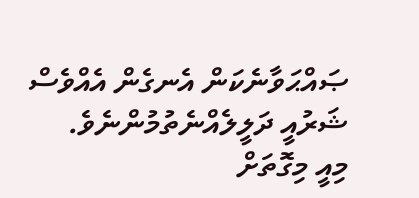ޞައްޙަވާނެކަން އެނގެން އެއްވެސް ޝަރުއީ ދަލީލެއްނެތުމުންނެވެ.
މިއީ މިގޮތަށް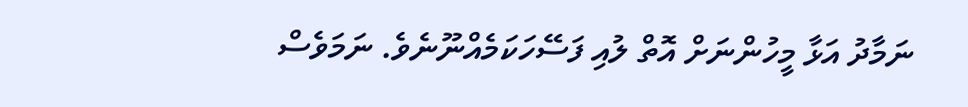ނަމާދު އަޅާ މީހުންނަށް އޮތް ލުއި ފަސޭހަކަމެއްނޫނެވެ. ނަމަވެސް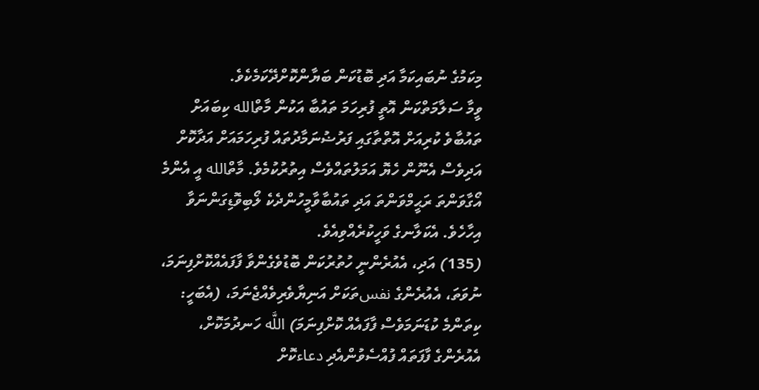މިކަމުގެ ނުބައިކަމާ އަދި ބޮޑުކަން ބަޔާންކޮށްދޭކަމެކެވެ.
ވީމާ ސަލާމަތްކަން އޮތީ ފުރިހަމަ ތައުބާ އަކުން މާތްالله ކިބައަށް ތައުބާވެ ކުރިއަށް އޮތްތާގައި ފަރުޟުނަމާދުތައް ފުރިހަމައަށް އަދާކޮށް އަދިވެސް އެނޫން ހެޔޮ އަމަލުތައްވެސް އިތުރުކުމެވެ. މާތްالله އީ އެންމެ އޯގާވަންތަ ރަޙީމްވަންތަ އަދި ތައުބާވާމީހުންދެކެ ލޯބިވޮޑިގަންނަވާ އިހާހެވެ. އެކަލާނގެ ވަހީކުރެއްވިއެވެ.
(135) އަދި، އެއުރެންނީ ހުތުރުކަން ބޮޑުވެގެންވާ ފާފައެއްކޮށްފިނަމަ، ނުވަތަ، އެއުރެންގެ نفسތަކަށް އަނިޔާވެރިވެއްޖެނަމަ، (އެބަހީ: ކިތަންމެ ކުޑަނަމަވެސް ފާފައެއް ކޮށްފިނަމަ) اللَّه ހަނދުމަކޮށް، އެއުރެންގެ ފާފަތައް ފުއްސެވުންއެދި دعاءކޮށް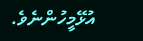އުޅޭމީހުންނެވެ.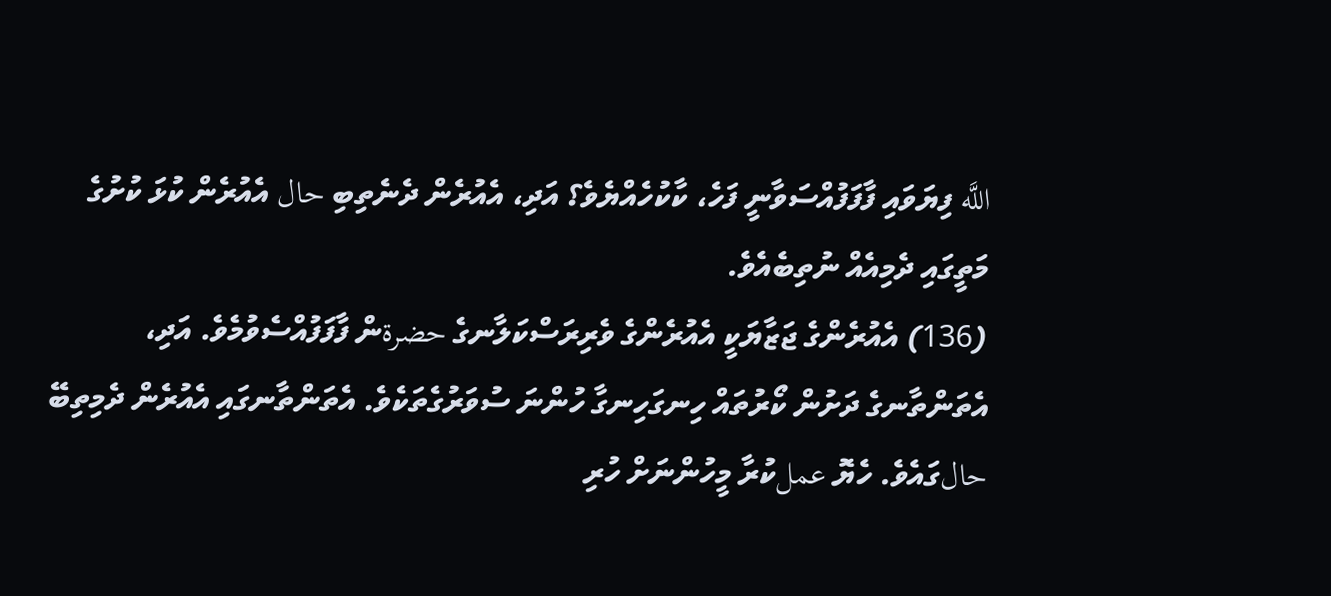اللَّه ފިޔަވައި ފާފަފުއްސަވާނީ ފަހެ، ކާކުހެއްޔެވެ؟ އަދި، އެއުރެން ދެނެތިބި حال އެއުރެން ކުޅަ ކުށުގެ މަތީގައި ދެމިއެއް ނުތިބެއެވެ.
(136) އެއުރެންގެ ޖަޒާޔަކީ އެއުރެންގެ ވެރިރަސްކަލާނގެ حضرةން ފާފަފުއްސެވުމެވެ. އަދި، އެތަންތާނގެ ދަށުން ކޯރުތައް ހިނގަހިނގާ ހުންނަ ސުވަރުގެތަކެވެ. އެތަންތާނގައި އެއުރެން ދެމިތިބޭ حالގައެވެ. ހެޔޮ عملކުރާ މީހުންނަށް ހުރި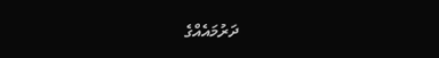ދަރުމައެއްގެ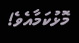މޮޅުކަމާއެވެ!